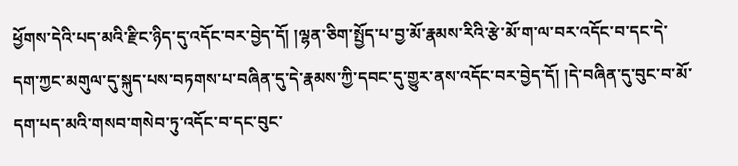ཕྱོགས་དེའི་པད་མའི་རྫིང་ཉིད་དུ་འདོང་བར་བྱེད་དོ། །ལྷན་ཅིག་སྤྱོད་པ་བྱ་མོ་རྣམས་རིའི་རྩེ་མོ་ག་ལ་བར་འདོང་བ་དང་དེ་དག་ཀྱང་མགུལ་དུ་སྐུད་པས་བཏགས་པ་བཞིན་དུ་དེ་རྣམས་ཀྱི་དབང་དུ་གྱུར་ནས་འདོང་བར་བྱེད་དོ། །དེ་བཞིན་དུ་བུང་བ་མོ་དག་པད་མའི་གསབ་གསེབ་ཏུ་འདོང་བ་དང་བུང་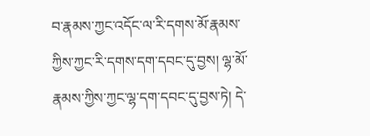བ་རྣམས་ཀྱང་འདོང་ལ་རི་དགས་མོ་རྣམས་ཀྱིས་ཀྱང་རི་དགས་དག་དབང་དུ་བྱས། ལྷ་མོ་རྣམས་ཀྱིས་ཀྱང་ལྷ་དག་དབང་དུ་བྱས་ཏེ། དེ་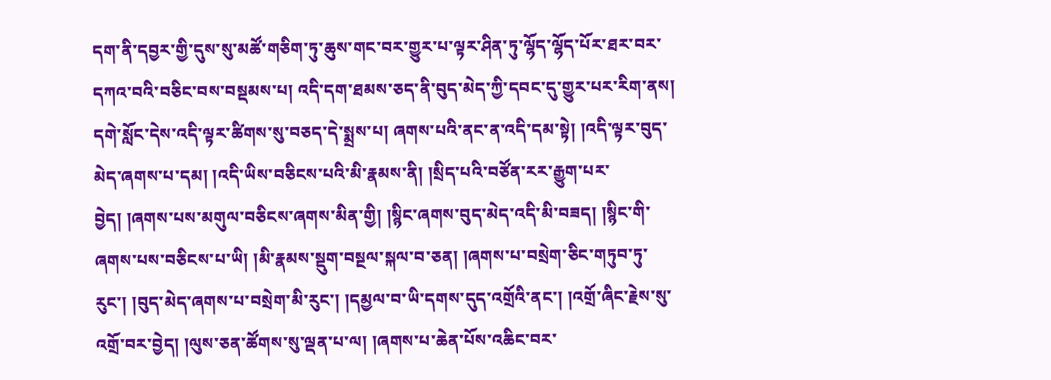དག་ནི་དབྱར་གྱི་དུས་སུ་མཚོ་གཅིག་ཏུ་ཆུས་གང་བར་གྱུར་པ་ལྟར་ཤིན་ཏུ་ལྷོད་ལྷོད་པོར་ཐར་བར་དཀའ་བའི་བཅིང་བས་བསྡམས་པ། འདི་དག་ཐམས་ཅད་ནི་བུད་མེད་ཀྱི་དབང་དུ་གྱུར་པར་རིག་ནས། དགེ་སློང་དེས་འདི་ལྟར་ཚིགས་སུ་བཅད་དེ་སྨྲས་པ། ཞགས་པའི་ནང་ན་འདི་དམ་སྟེ། །འདི་ལྟར་བུད་མེད་ཞགས་པ་དམ། །འདི་ཡིས་བཅིངས་པའི་མི་རྣམས་ནི། །སྲིད་པའི་བཙོན་རར་རྒྱུག་པར་བྱེད། །ཞགས་པས་མགུལ་བཅིངས་ཞགས་མིན་གྱི། །སྙིང་ཞགས་བུད་མེད་འདི་མི་བཟད། །སྙིང་གི་ཞགས་པས་བཅིངས་པ་ཡི། །མི་རྣམས་སྡུག་བསྔལ་སྐལ་བ་ཅན། །ཞགས་པ་བསྲེག་ཅིང་གཏུབ་ཏུ་རུང་། །བུད་མེད་ཞགས་པ་བསྲེག་མི་རུང་། །དམྱལ་བ་ཡི་དགས་དུད་འགྲོའི་ནང་། །འགྲོ་ཞིང་རྗེས་སུ་འགྲོ་བར་བྱེད། །ལུས་ཅན་ཚོགས་སུ་ལྡན་པ་ལ། །ཞགས་པ་ཆེན་པོས་འཆིང་བར་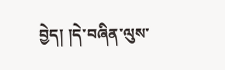བྱེད། །དེ་བཞིན་ལུས་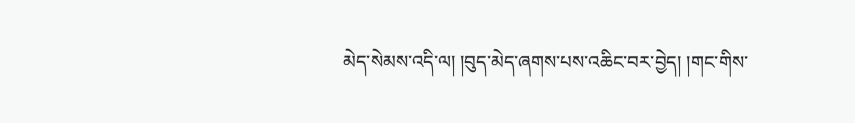མེད་སེམས་འདི་ལ། །བུད་མེད་ཞགས་པས་འཆིང་བར་བྱེད། །གང་གིས་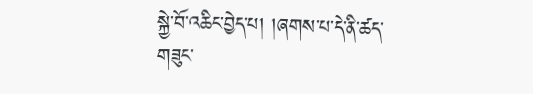སྐྱེ་བོ་འཆིང་བྱེད་པ། །ཞགས་པ་དེ་ནི་ཚད་གཟུང་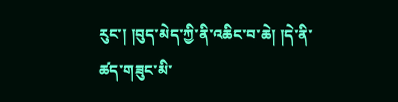རུང་། །བུད་མེད་ཀྱི་ནི་འཆིང་བ་ཆེ། །དེ་ནི་ཚད་གཟུང་མི་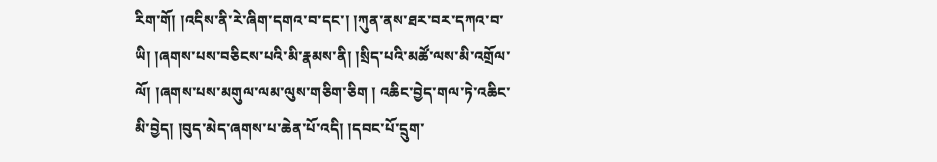རིག་གོ། །འདིས་ནི་རེ་ཞིག་དགའ་བ་དང་། །ཀུན་ནས་ཐར་བར་དཀའ་བ་ཡི། །ཞགས་པས་བཅིངས་པའི་མི་རྣམས་ནི། །སྲིད་པའི་མཚོ་ལས་མི་འགྲོལ་ལོ། །ཞགས་པས་མགུལ་ལམ་ལུས་གཅིག་ཅིག ། འཆིང་བྱེད་གལ་ཏེ་འཆིང་མི་བྱེད། །བུད་མེད་ཞགས་པ་ཆེན་པོ་འདི། །དབང་པོ་དྲུག་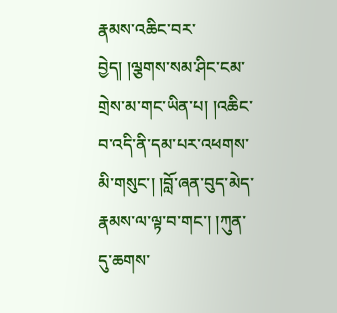རྣམས་འཆིང་བར་བྱེད། །ལྕགས་སམ་ཤིང་ངམ་གྲེས་མ་གང་ཡིན་པ། །འཆིང་བ་འདི་ནི་དམ་པར་འཕགས་མི་གསུང་། །བློ་ཞན་བུད་མེད་རྣམས་ལ་ལྟ་བ་གང་། །ཀུན་དུ་ཆགས་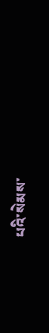པའི་སེམས་